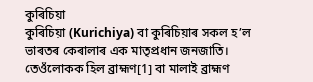কুৰিচিয়া
কুৰিচিয়া (Kurichiya) বা কুৰিচিয়াৰ সকল হ’ল ভাৰতৰ কেৰালাৰ এক মাতৃপ্ৰধান জনজাতি। তেওঁলোকক হিল ব্ৰাহ্মণ[1] বা মালাই ব্ৰাহ্মণ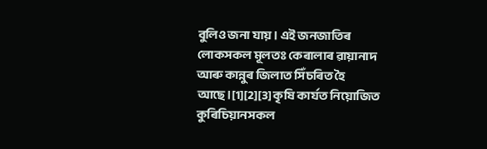বুলিও জনা যায়। এই জনজাতিৰ লোকসকল মূলতঃ কেৰালাৰ ৱায়ানাদ আৰু কান্নুৰ জিলাত সিঁচৰিত হৈ আছে।[1][2][3] কৃষি কাৰ্যত নিয়োজিত কুৰিচিয়ানসকল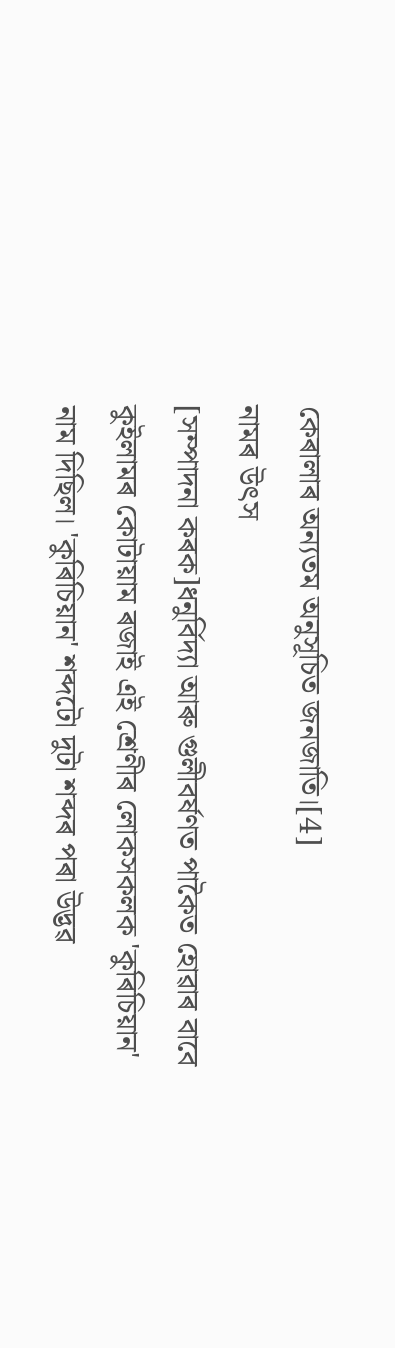কেৰালাৰ অন্যতম অনুসূচিত জনজাতি।[4]
নামৰ উৎস
[সম্পাদনা কৰক]ধনুৰ্বিদ্যা আৰু গুলীবৰ্ষণত পাকৈত হোৱাৰ বাবে কুইলামৰ কোটায়াম ৰজাই এই শ্ৰেণীৰ লোকসকলক 'কুৰিচিয়ান' নাম দিছিল। 'কুৰিচিয়ান' শব্দটো দুটা শব্দৰ পৰা উদ্ভৱ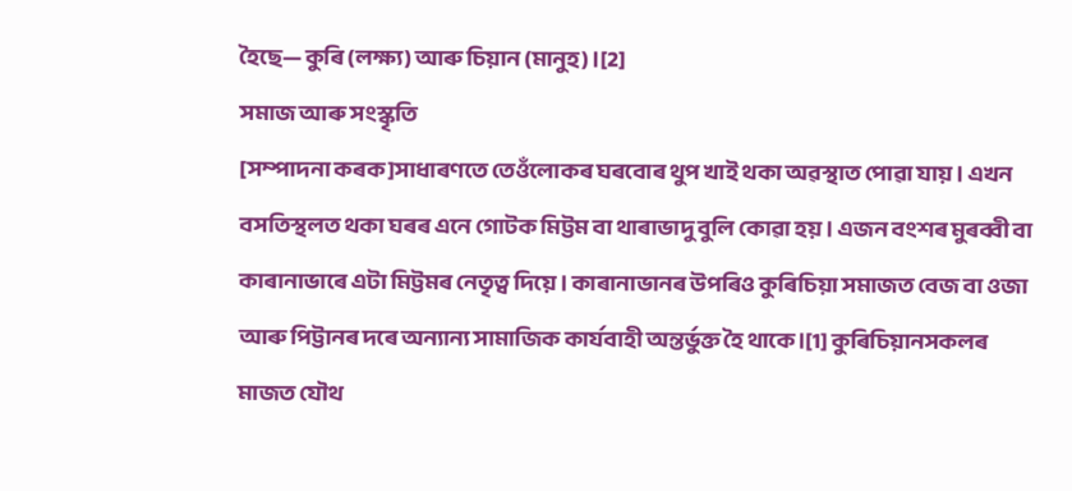হৈছে— কুৰি (লক্ষ্য) আৰু চিয়ান (মানুহ)।[2]
সমাজ আৰু সংস্কৃতি
[সম্পাদনা কৰক]সাধাৰণতে তেওঁলোকৰ ঘৰবোৰ থুপ খাই থকা অৱস্থাত পোৱা যায়। এখন বসতিস্থলত থকা ঘৰৰ এনে গোটক মিট্টম বা থাৰাভাদু বুলি কোৱা হয়। এজন বংশৰ মুৰব্বী বা কাৰানাভাৰে এটা মিট্টমৰ নেতৃত্ব দিয়ে। কাৰানাভানৰ উপৰিও কুৰিচিয়া সমাজত বেজ বা ওজা আৰু পিট্টানৰ দৰে অন্যান্য সামাজিক কাৰ্যবাহী অন্তৰ্ভুক্ত হৈ থাকে।[1] কুৰিচিয়ানসকলৰ মাজত যৌথ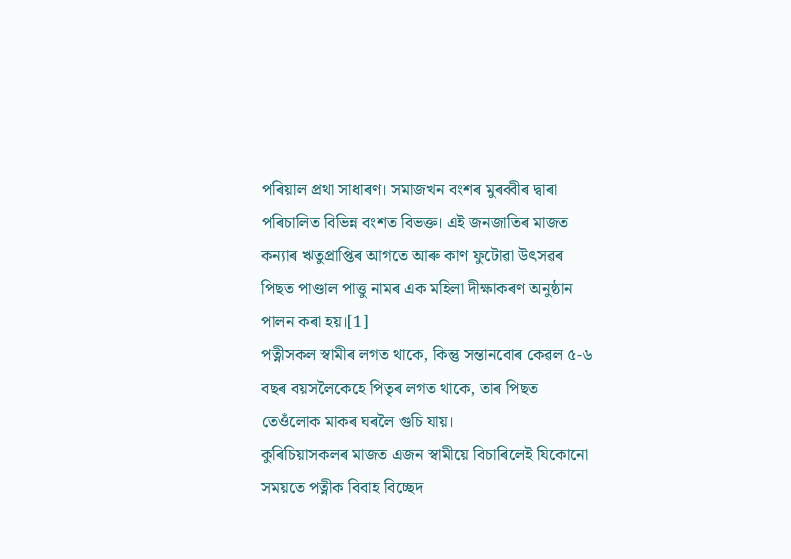পৰিয়াল প্ৰথা সাধাৰণ। সমাজখন বংশৰ মুৰব্বীৰ দ্বাৰা পৰিচালিত বিভিন্ন বংশত বিভক্ত। এই জনজাতিৰ মাজত কন্যাৰ ঋতুপ্ৰাপ্তিৰ আগতে আৰু কাণ ফুটোৱা উৎসৱৰ পিছত পাণ্ডাল পাত্তু নামৰ এক মহিলা দীক্ষাকৰণ অনুষ্ঠান পালন কৰা হয়।[1]
পত্নীসকল স্বামীৰ লগত থাকে, কিন্তু সন্তানবোৰ কেৱল ৫-৬ বছৰ বয়সলৈকেহে পিতৃৰ লগত থাকে, তাৰ পিছত তেওঁলোক মাকৰ ঘৰলৈ গুচি যায়।
কুৰিচিয়াসকলৰ মাজত এজন স্বামীয়ে বিচাৰিলেই যিকোনো সময়তে পত্নীক বিবাহ বিচ্ছেদ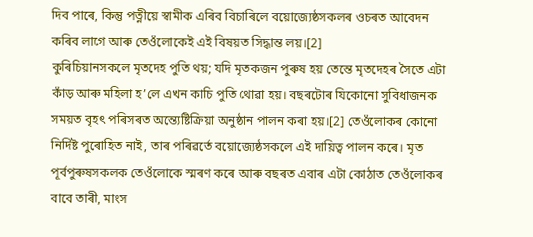দিব পাৰে, কিন্তু পত্নীয়ে স্বামীক এৰিব বিচাৰিলে বয়োজ্যেষ্ঠসকলৰ ওচৰত আবেদন কৰিব লাগে আৰু তেওঁলোকেই এই বিষয়ত সিদ্ধান্ত লয়।[2]
কুৰিচিয়ানসকলে মৃতদেহ পুতি থয়; যদি মৃতকজন পুৰুষ হয় তেন্তে মৃতদেহৰ সৈতে এটা কাঁড় আৰু মহিলা হ’লে এখন কাচি পুতি থোৱা হয়। বছৰটোৰ যিকোনো সুবিধাজনক সময়ত বৃহৎ পৰিসৰত অন্ত্যেষ্টিক্ৰিয়া অনুষ্ঠান পালন কৰা হয়।[2] তেওঁলোকৰ কোনো নিৰ্দিষ্ট পুৰোহিত নাই, তাৰ পৰিৱৰ্তে বয়োজ্যেষ্ঠসকলে এই দায়িত্ব পালন কৰে। মৃত পূৰ্বপুৰুষসকলক তেওঁলোকে স্মৰণ কৰে আৰু বছৰত এবাৰ এটা কোঠাত তেওঁলোকৰ বাবে তাৰী, মাংস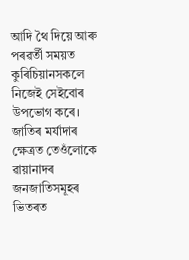আদি থৈ দিয়ে আৰু পৰৱৰ্তী সময়ত কুৰিচিয়ানসকলে নিজেই সেইবোৰ উপভোগ কৰে। জাতিৰ মৰ্যাদাৰ ক্ষেত্ৰত তেওঁলোকে ৱায়ানাদৰ জনজাতিসমূহৰ ভিতৰত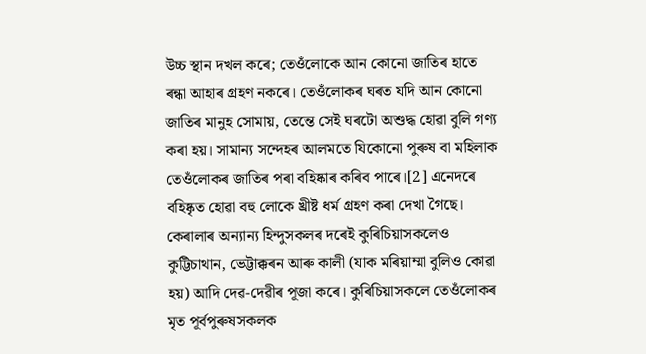উচ্চ স্থান দখল কৰে; তেওঁলোকে আন কোনো জাতিৰ হাতে ৰন্ধা আহাৰ গ্ৰহণ নকৰে। তেওঁলোকৰ ঘৰত যদি আন কোনো জাতিৰ মানুহ সোমায়, তেন্তে সেই ঘৰটো অশুদ্ধ হোৱা বুলি গণ্য কৰা হয়। সামান্য সন্দেহৰ আলমতে যিকোনো পুৰুষ বা মহিলাক তেওঁলোকৰ জাতিৰ পৰা বহিষ্কাৰ কৰিব পাৰে।[2] এনেদৰে বহিষ্কৃত হোৱা বহু লোকে খ্ৰীষ্ট ধৰ্ম গ্ৰহণ কৰা দেখা গৈছে।
কেৰালাৰ অন্যান্য হিন্দুসকলৰ দৰেই কুৰিচিয়াসকলেও কুট্টিচাথান, ভেট্টাক্কৰন আৰু কালী (যাক মৰিয়াম্মা বুলিও কোৱা হয়) আদি দেৱ-দেৱীৰ পূজা কৰে। কুৰিচিয়াসকলে তেওঁলোকৰ মৃত পূৰ্বপুৰুষসকলক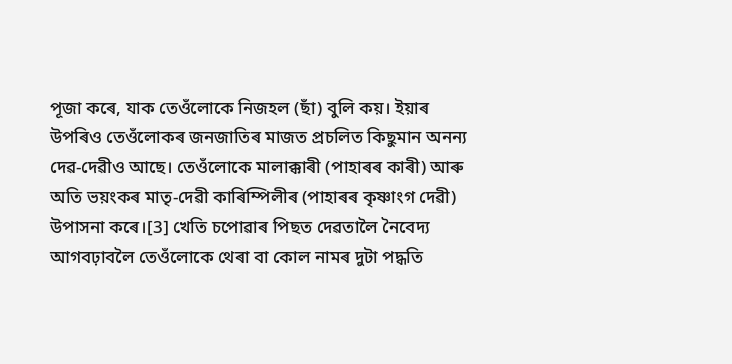পূজা কৰে, যাক তেওঁলোকে নিজহল (ছাঁ) বুলি কয়। ইয়াৰ উপৰিও তেওঁলোকৰ জনজাতিৰ মাজত প্ৰচলিত কিছুমান অনন্য দেৱ-দেৱীও আছে। তেওঁলোকে মালাক্কাৰী (পাহাৰৰ কাৰী) আৰু অতি ভয়ংকৰ মাতৃ-দেৱী কাৰিম্পিলীৰ (পাহাৰৰ কৃষ্ণাংগ দেৱী) উপাসনা কৰে।[3] খেতি চপোৱাৰ পিছত দেৱতালৈ নৈবেদ্য আগবঢ়াবলৈ তেওঁলোকে থেৰা বা কোল নামৰ দুটা পদ্ধতি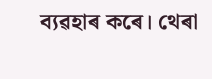ব্যৱহাৰ কৰে। থেৰা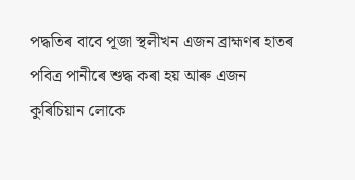পদ্ধতিৰ বাবে পূজা স্থলীখন এজন ব্ৰাহ্মণৰ হাতৰ পবিত্ৰ পানীৰে শুদ্ধ কৰা হয় আৰু এজন কুৰিচিয়ান লোকে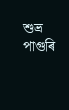শুভ্ৰ পাগুৰি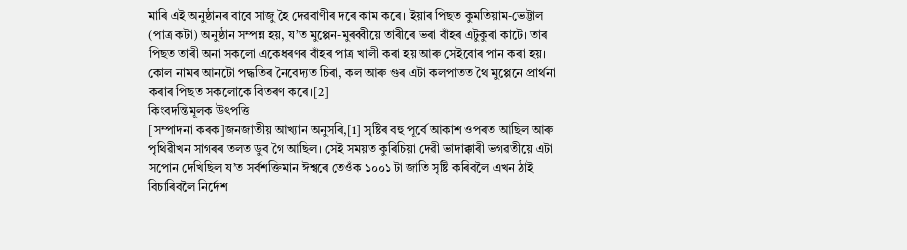মাৰি এই অনুষ্ঠানৰ বাবে সাজু হৈ দেৱবাণীৰ দৰে কাম কৰে। ইয়াৰ পিছত কুমতিয়াম-ভেট্টাল (পাত্ৰ কটা) অনুষ্ঠান সম্পন্ন হয়, য’ত মুপ্পেন-মুৰব্বীয়ে তাৰীৰে ভৰা বাঁহৰ এটুকুৰা কাটে। তাৰ পিছত তাৰী অনা সকলো একেধৰণৰ বাঁহৰ পাত্ৰ খালী কৰা হয় আৰু সেইবোৰ পান কৰা হয়। কোল নামৰ আনটো পদ্ধতিৰ নৈবেদ্যত চিৰা, কল আৰু গুৰ এটা কলপাতত থৈ মুপ্পেনে প্ৰাৰ্থনা কৰাৰ পিছত সকলোকে বিতৰণ কৰে।[2]
কিংবদন্তিমূলক উৎপত্তি
[সম্পাদনা কৰক]জনজাতীয় আখ্যান অনুসৰি,[1] সৃষ্টিৰ বহু পূৰ্বে আকাশ ওপৰত আছিল আৰু পৃথিৱীখন সাগৰৰ তলত ডুব গৈ আছিল। সেই সময়ত কুৰিচিয়া দেৱী ভাদাক্কাৰী ভগৱতীয়ে এটা সপোন দেখিছিল য’ত সৰ্বশক্তিমান ঈশ্বৰে তেওঁক ১০০১ টা জাতি সৃষ্টি কৰিবলৈ এখন ঠাই বিচাৰিবলৈ নিৰ্দেশ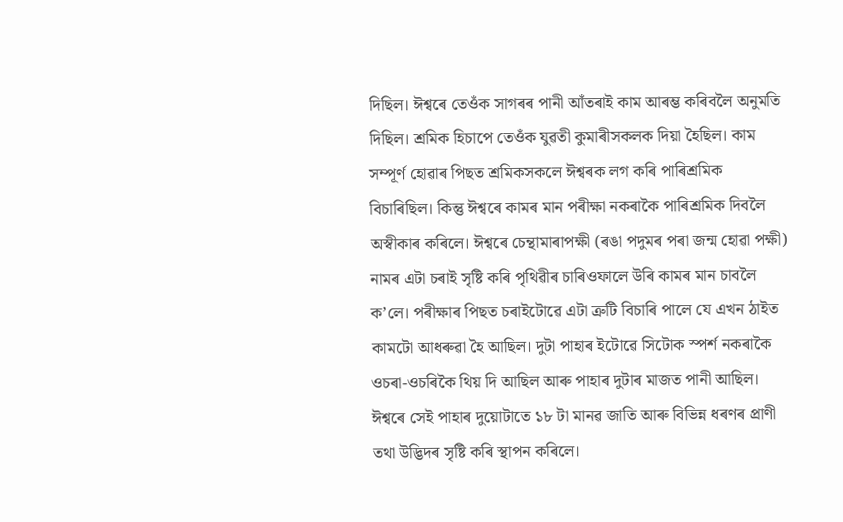দিছিল। ঈশ্বৰে তেওঁক সাগৰৰ পানী আঁতৰাই কাম আৰম্ভ কৰিবলৈ অনুমতি দিছিল। শ্ৰমিক হিচাপে তেওঁক যুৱতী কুমাৰীসকলক দিয়া হৈছিল। কাম সম্পূৰ্ণ হোৱাৰ পিছত শ্ৰমিকসকলে ঈশ্বৰক লগ কৰি পাৰিশ্ৰমিক বিচাৰিছিল। কিন্তু ঈশ্বৰে কামৰ মান পৰীক্ষা নকৰাকৈ পাৰিশ্ৰমিক দিবলৈ অস্বীকাৰ কৰিলে। ঈশ্বৰে চেন্থামাৰাপক্ষী (ৰঙা পদুমৰ পৰা জন্ম হোৱা পক্ষী) নামৰ এটা চৰাই সৃষ্টি কৰি পৃথিৱীৰ চাৰিওফালে উৰি কামৰ মান চাবলৈ ক’লে। পৰীক্ষাৰ পিছত চৰাইটোৱে এটা ত্ৰুটি বিচাৰি পালে যে এখন ঠাইত কামটো আধৰুৱা হৈ আছিল। দুটা পাহাৰ ইটোৱে সিটোক স্পৰ্শ নকৰাকৈ ওচৰা-ওচৰিকৈ থিয় দি আছিল আৰু পাহাৰ দুটাৰ মাজত পানী আছিল। ঈশ্বৰে সেই পাহাৰ দুয়োটাতে ১৮ টা মানৱ জাতি আৰু বিভিন্ন ধৰণৰ প্ৰাণী তথা উদ্ভিদৰ সৃষ্টি কৰি স্থাপন কৰিলে।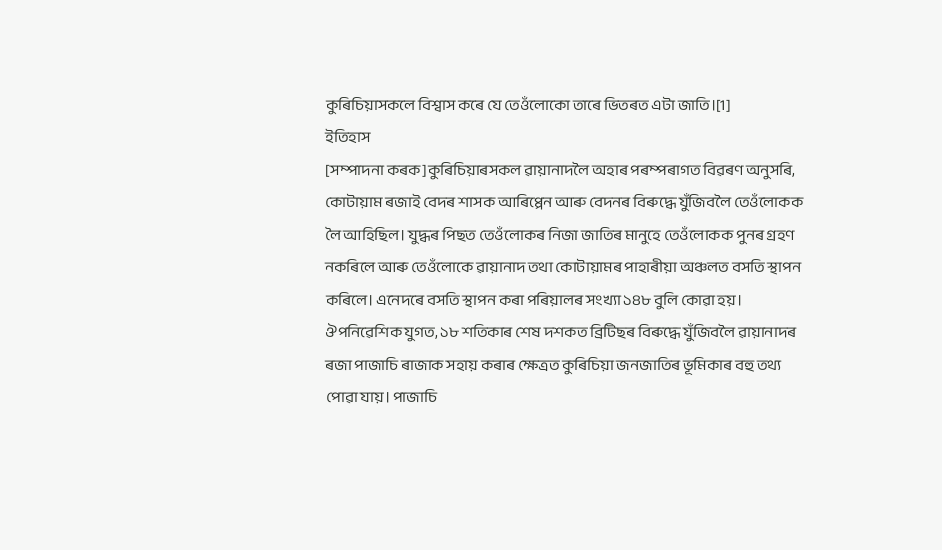কুৰিচিয়াসকলে বিশ্বাস কৰে যে তেওঁলোকো তাৰে ভিতৰত এটা জাতি।[1]
ইতিহাস
[সম্পাদনা কৰক]কুৰিচিয়াৰসকল ৱায়ানাদলৈ অহাৰ পৰম্পৰাগত বিৱৰণ অনুসৰি, কোটায়াম ৰজাই বেদৰ শাসক আৰিপ্পেন আৰু বেদনৰ বিৰুদ্ধে যুঁজিবলৈ তেওঁলোকক লৈ আহিছিল। যুদ্ধৰ পিছত তেওঁলোকৰ নিজা জাতিৰ মানুহে তেওঁলোকক পুনৰ গ্ৰহণ নকৰিলে আৰু তেওঁলোকে ৱায়ানাদ তথা কোটায়ামৰ পাহাৰীয়া অঞ্চলত বসতি স্থাপন কৰিলে। এনেদৰে বসতি স্থাপন কৰা পৰিয়ালৰ সংখ্যা ১৪৮ বুলি কোৱা হয়। ঔপনিৱেশিক যুগত, ১৮ শতিকাৰ শেষ দশকত ব্ৰিটিছৰ বিৰুদ্ধে যুঁজিবলৈ ৱায়ানাদৰ ৰজা পাজাচি ৰাজাক সহায় কৰাৰ ক্ষেত্ৰত কুৰিচিয়া জনজাতিৰ ভূমিকাৰ বহু তথ্য পোৱা যায়। পাজাচি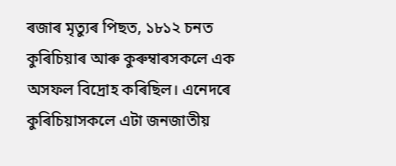ৰজাৰ মৃত্যুৰ পিছত, ১৮১২ চনত কুৰিচিয়াৰ আৰু কুৰুম্বাৰসকলে এক অসফল বিদ্ৰোহ কৰিছিল। এনেদৰে কুৰিচিয়াসকলে এটা জনজাতীয়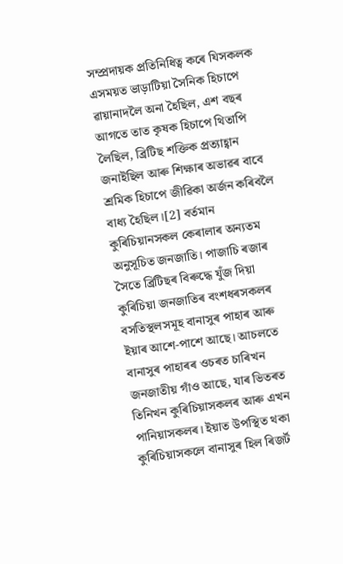সম্প্ৰদায়ক প্ৰতিনিধিত্ব কৰে যিসকলক এসময়ত ভাড়াটিয়া সৈনিক হিচাপে ৱায়ানাদলৈ অনা হৈছিল, এশ বছৰ আগতে তাত কৃষক হিচাপে থিতাপি লৈছিল, ব্ৰিটিছ শক্তিক প্ৰত্যাহ্বান জনাইছিল আৰু শিক্ষাৰ অভাৱৰ বাবে শ্ৰমিক হিচাপে জীৱিকা অৰ্জন কৰিবলৈ বাধ্য হৈছিল।[2] বৰ্তমান কুৰিচিয়ানসকল কেৰালাৰ অন্যতম অনুসূচিত জনজাতি। পাজাচি ৰজাৰ সৈতে ব্ৰিটিছৰ বিৰুদ্ধে যুঁজ দিয়া কুৰিচিয়া জনজাতিৰ বংশধৰসকলৰ বসতিস্থলসমূহ বানাসুৰ পাহাৰ আৰু ইয়াৰ আশে-পাশে আছে। আচলতে বানাসুৰ পাহাৰৰ ওচৰত চাৰিখন জনজাতীয় গাঁও আছে, যাৰ ভিতৰত তিনিখন কুৰিচিয়াসকলৰ আৰু এখন পানিয়াসকলৰ। ইয়াত উপস্থিত থকা কুৰিচিয়াসকলে বানাসুৰ হিল ৰিজৰ্ট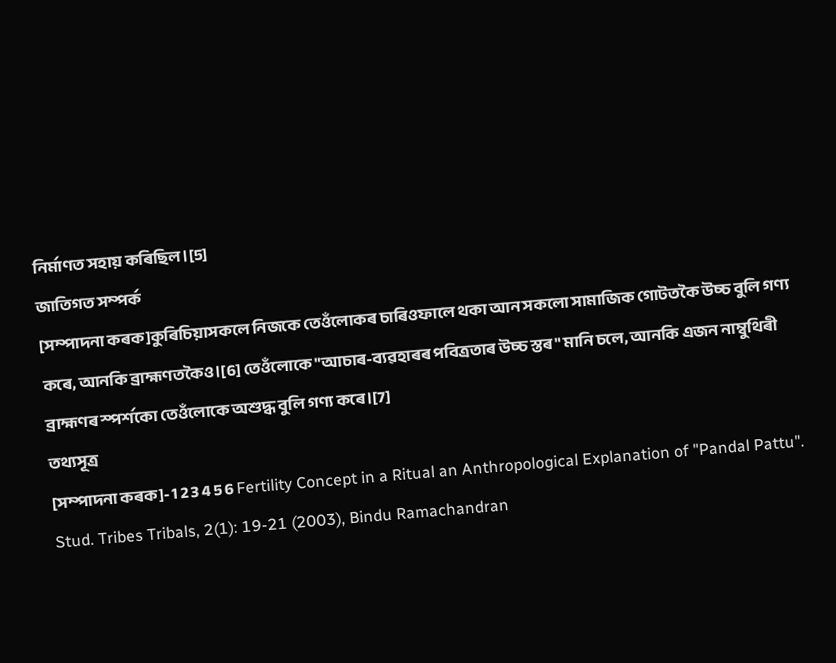নিৰ্মাণত সহায় কৰিছিল।[5]
জাতিগত সম্পৰ্ক
[সম্পাদনা কৰক]কুৰিচিয়াসকলে নিজকে তেওঁলোকৰ চাৰিওফালে থকা আন সকলো সামাজিক গোটতকৈ উচ্চ বুলি গণ্য কৰে, আনকি ব্ৰাহ্মণতকৈও।[6] তেওঁলোকে "আচাৰ-ব্যৱহাৰৰ পবিত্ৰতাৰ উচ্চ স্তৰ" মানি চলে, আনকি এজন নাম্বুথিৰী ব্ৰাহ্মণৰ স্পৰ্শকো তেওঁলোকে অশুদ্ধ বুলি গণ্য কৰে।[7]
তথ্যসূত্ৰ
[সম্পাদনা কৰক]- 1 2 3 4 5 6 Fertility Concept in a Ritual an Anthropological Explanation of "Pandal Pattu". Stud. Tribes Tribals, 2(1): 19-21 (2003), Bindu Ramachandran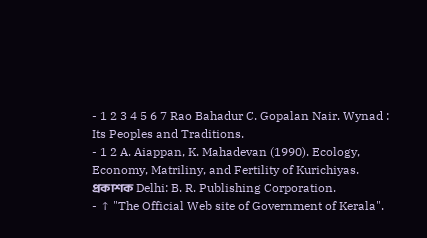- 1 2 3 4 5 6 7 Rao Bahadur C. Gopalan Nair. Wynad : Its Peoples and Traditions.
- 1 2 A. Aiappan, K. Mahadevan (1990). Ecology, Economy, Matriliny, and Fertility of Kurichiyas. প্ৰকাশক Delhi: B. R. Publishing Corporation.
- ↑ "The Official Web site of Government of Kerala".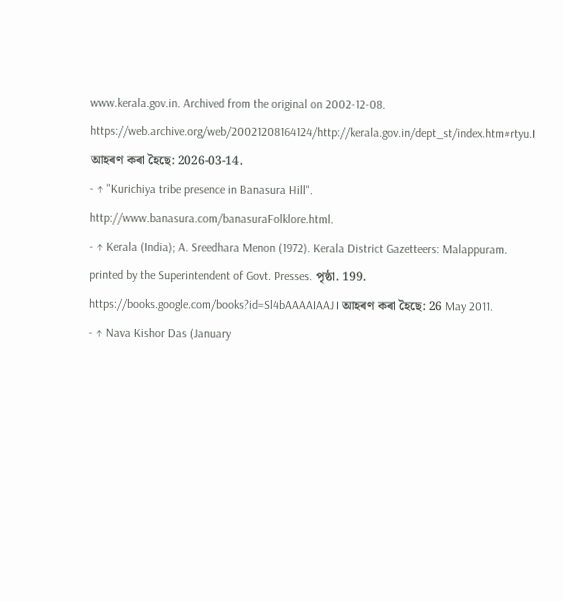www.kerala.gov.in. Archived from the original on 2002-12-08. https://web.archive.org/web/20021208164124/http://kerala.gov.in/dept_st/index.htm#rtyu.। আহৰণ কৰা হৈছে: 2026-03-14.
- ↑ "Kurichiya tribe presence in Banasura Hill". http://www.banasura.com/banasuraFolklore.html.
- ↑ Kerala (India); A. Sreedhara Menon (1972). Kerala District Gazetteers: Malappuram. printed by the Superintendent of Govt. Presses. পৃষ্ঠা. 199. https://books.google.com/books?id=Sl4bAAAAIAAJ। আহৰণ কৰা হৈছে: 26 May 2011.
- ↑ Nava Kishor Das (January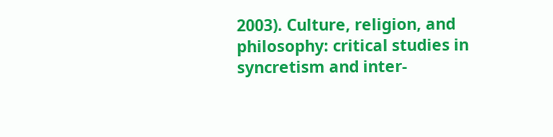2003). Culture, religion, and philosophy: critical studies in syncretism and inter-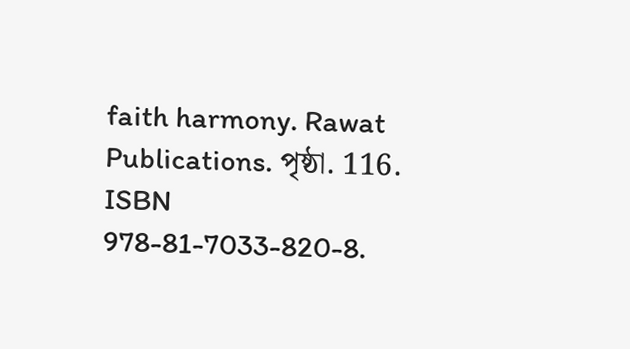faith harmony. Rawat Publications. পৃষ্ঠা. 116. ISBN 978-81-7033-820-8.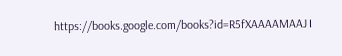https://books.google.com/books?id=R5fXAAAAMAAJ।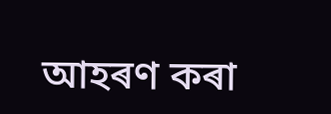আহৰণ কৰা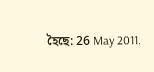হৈছে: 26 May 2011.